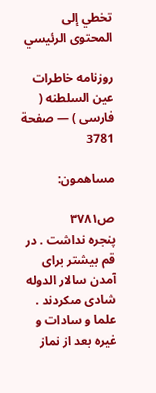تخطي إلى المحتوى الرئيسي

روزنامه خاطرات عين السلطنه ( فارسى ) — صفحة 3781

مساهمون:

ص٣٧٨١
پنجره نداشت . در قم بيشتر براى آمدن سالار الدوله شادى مىكردند . علما و سادات و غيره بعد از نماز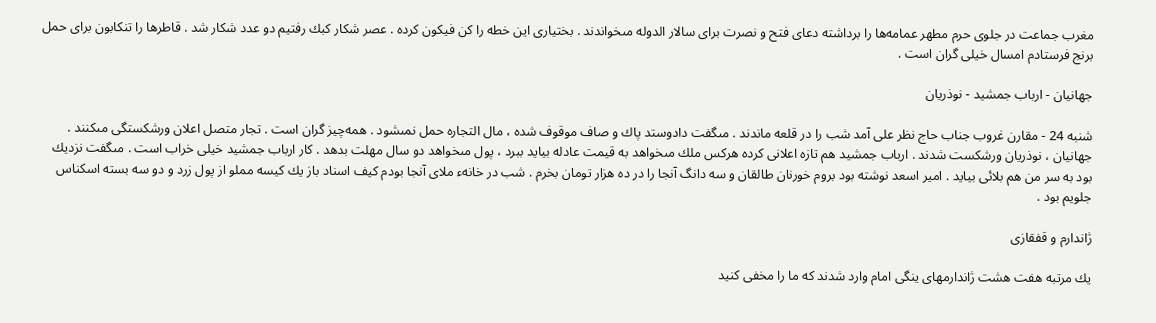مغرب جماعت در جلوى حرم مطهر عمامه‌ها را برداشته دعاى فتح و نصرت براى سالار الدوله مىخواندند . بختيارى اين خطه را كن فيكون كرده . عصر شكار كبك رفتيم دو عدد شكار شد . قاطرها را تنكابون براى حمل برنج فرستادم امسال خيلى گران است .

جهانيان - ارباب جمشيد - نوذريان

شنبه 24 - مقارن غروب جناب حاج نظر على آمد شب را در قلعه ماندند . مىگفت دادوستد پاك و صاف موقوف شده ، مال التجاره حمل نمىشود . همه‌چيز گران است . تجار متصل اعلان ورشكستگى مىكنند . جهانيان ، نوذريان ورشكست شدند . ارباب جمشيد هم تازه اعلانى كرده هركس ملك مىخواهد به قيمت عادله بيايد ببرد ، پول مىخواهد دو سال مهلت بدهد . كار ارباب جمشيد خيلى خراب است . مىگفت نزديك بود به سر من هم بلائى بيايد . امير اسعد نوشته بود بروم خورنان طالقان و سه دانگ آنجا را در ده هزار تومان بخرم . شب در خانهء ملاى آنجا بودم كيف اسناد باز يك كيسه مملو از پول زرد و دو سه بسته اسكناس جلويم بود .

ژاندارم و قفقازى

يك مرتبه هفت هشت ژاندارمهاى ينگى امام وارد شدند كه ما را مخفى كنيد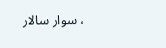، سوار سالار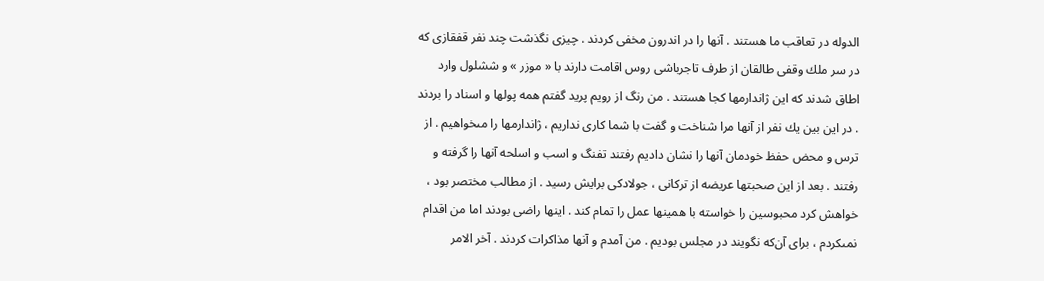الدوله در تعاقب ما هستند . آنها را در اندرون مخفى كردند . چيزى نگذشت چند نفر قفقازى كه در سر ملك وقفى طالقان از طرف تاجرباشى روس اقامت دارند با « موزر » و ششلول وارد اطاق شدند كه اين ژاندارمها كجا هستند . من رنگ از رويم پريد گفتم همه پولها و اسناد را بردند . در اين بين يك نفر از آنها مرا شناخت و گفت با شما كارى نداريم ، ژاندارمها را مىخواهيم . از ترس و محض حفظ خودمان آنها را نشان داديم رفتند تفنگ و اسب و اسلحه آنها را گرفته و رفتند . بعد از اين صحبتها عريضه از تركانى ، جولادكى برايش رسيد . از مطالب مختصر بود ، خواهش كرد محبوسين را خواسته با همينها عمل را تمام كند . اينها راضى بودند اما من اقدام نمىكردم ، براى آن‌كه نگويند در مجلس بوديم . من آمدم و آنها مذاكرات كردند . آخر الامر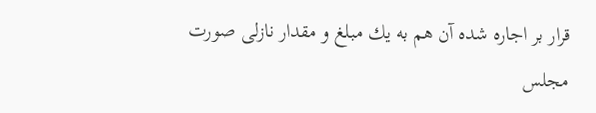قرار بر اجاره شده آن هم به يك مبلغ و مقدار نازلى صورت مجلس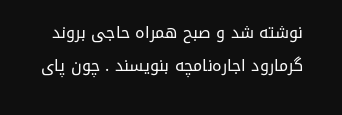نوشته شد و صبح همراه حاجى بروند گرمارود اجاره‌نامچه بنويسند . چون پاى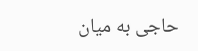حاجى به ميان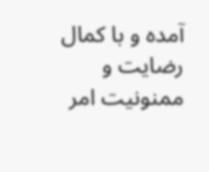آمده و با كمال رضايت و ممنونيت امر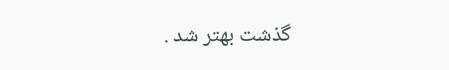گذشت بهتر شد .